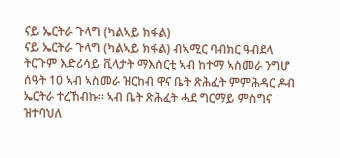ናይ ኤርትራ ጉላግ (ካልኣይ ክፋል)
ናይ ኤርትራ ጉላግ (ካልኣይ ክፋል) ብኣሚር ባብክር ዓብደላ ትርጉም እድሪሳይ ቪላታት ማእሰርቲ ኣብ ከተማ ኣስመራ ንግሆ ሰዓት 10 ኣብ ኣስመራ ዝርከብ ዋና ቤት ጽሕፈት ምምሕዳር ዶብ ኤርትራ ተረኸብኩ። ኣብ ቤት ጽሕፈት ሓደ ግርማይ ምስግና ዝተባህለ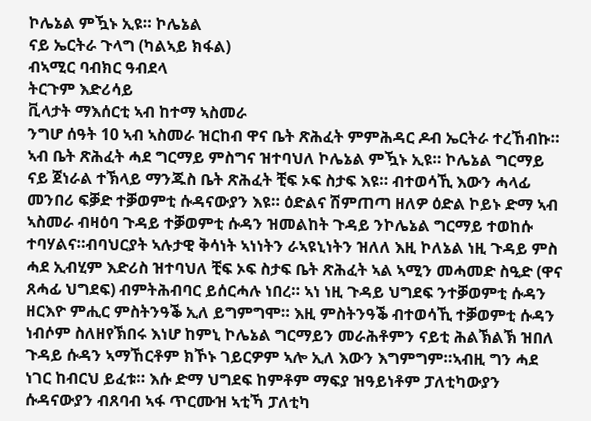ኮሌኔል ምዃኑ ኢዩ። ኮሌኔል
ናይ ኤርትራ ጉላግ (ካልኣይ ክፋል)
ብኣሚር ባብክር ዓብደላ
ትርጉም እድሪሳይ
ቪላታት ማእሰርቲ ኣብ ከተማ ኣስመራ
ንግሆ ሰዓት 10 ኣብ ኣስመራ ዝርከብ ዋና ቤት ጽሕፈት ምምሕዳር ዶብ ኤርትራ ተረኸብኩ። ኣብ ቤት ጽሕፈት ሓደ ግርማይ ምስግና ዝተባህለ ኮሌኔል ምዃኑ ኢዩ። ኮሌኔል ግርማይ ናይ ጀነራል ተኽላይ ማንጁስ ቤት ጽሕፈት ቺፍ ኦፍ ስታፍ እዩ። ብተወሳኺ እውን ሓላፊ መንበሪ ፍቓድ ተቓወምቲ ሱዳናውያን እዩ። ዕድልና ሽምጠጣ ዘለዎ ዕድል ኮይኑ ድማ ኣብ ኣስመራ ብዛዕባ ጉዳይ ተቓወምቲ ሱዳን ዝመልከት ጉዳይ ንኮሌኔል ግርማይ ተወከሱ ተባሃልና።ብባህርያት ኣሉታዊ ቅሳነት ኣነነትን ራኣዩኒነትን ዝለለ እዚ ኮለኔል ነዚ ጉዳይ ምስ ሓደ ኢብሂም እድሪስ ዝተባህለ ቺፍ ኦፍ ስታፍ ቤት ጽሕፈት ኣል ኣሚን መሓመድ ስዒድ (ዋና ጸሓፊ ህግደፍ) ብምትሕብባር ይሰርሓሉ ነበረ። ኣነ ነዚ ጉዳይ ህግደፍ ንተቓወምቲ ሱዳን ዘርእዮ ምሒር ምስትንዓቕ ኢለ ይግምግሞ። እዚ ምስትንዓቕ ብተወሳኺ ተቓወምቲ ሱዳን ነብሶም ስለዘየኽበሩ እነሆ ከምኒ ኮሌኔል ግርማይን መራሕቶምን ናይቲ ሕልኽልኽ ዝበለ ጉዳይ ሱዳን ኣማኸርቶም ክኾኑ ገይርዎም ኣሎ ኢለ እውን እግምግም።ኣብዚ ግን ሓደ ነገር ከብርህ ይፈቱ። እሱ ድማ ህግደፍ ከምቶም ማፍያ ዝዓይነቶም ፓለቲካውያን ሱዳናውያን ብጸባብ ኣፋ ጥርሙዝ ኣቲኻ ፓለቲካ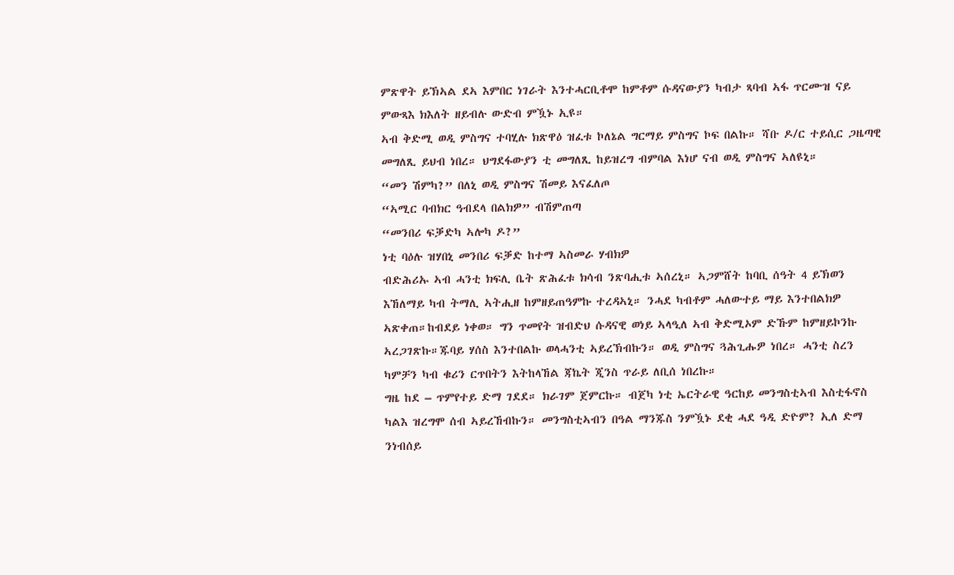ምጽዋት ይኽኣል ደኣ እምበር ነገራት እንተሓርቢቶሞ ከምቶም ሱዳናውያን ካብታ ጻባብ ኣፋ ጥርሙዝ ናይ ምውጻእ ክእለት ዘይብሉ ውድብ ምዃኑ ኢዩ።
ኣብ ቅድሚ ወዲ ምስግና ተባሂሉ ክጽዋዕ ዝፈቱ ኮለኔል ግርማይ ምስግና ኮፍ በልኩ። ሻቡ ዶ/ር ተይሲር ጋዜጣዊ መግለጺ ይህብ ነበረ። ህግደፋውያን ቲ መግለጺ ከይዝረግ ብምባል እነሆ ናብ ወዲ ምስግና ኣለዩኒ።
“መን ሽምካ?” በለኒ ወዲ ምስግና ሽመይ እናፈለጦ
“ኣሚር ባብክር ዓብደላ በልክዎ” ብሽምጠጣ
“መንበሪ ፍቓድካ ኣሎካ ዶ?”
ነቲ ባዕሉ ዝሃበኒ መንበሪ ፍቓድ ከተማ ኣስመራ ሃብክዎ
ብድሕሪኡ ኣብ ሓንቲ ክፍሊ ቤት ጽሕፈቱ ክሳብ ንጽባሒቱ ኣሰረኒ። ኣጋምሸት ከባቢ ሰዓት 4 ይኽወን እኸለማይ ካብ ትማሊ ኣትሒዘ ከምዘይጠዓምኩ ተረዳኣኒ። ንሓደ ካብቶም ሓለውተይ ማይ እንተበልክዎ ኣጽቀጠ።ከብደይ ነቀወ። ግን ጥመየት ዝብድህ ሱዳናዊ ወነይ ኣላዒለ ኣብ ቅድሚኦም ድኹም ከምዘይኮንኩ ኣረጋገጽኩ።ጁባይ ሃሰስ እንተበልኩ ወላሓንቲ ኣይረኽብኩን። ወዲ ምስግና ጓሕጊሑዎ ነበረ። ሓንቲ ስረን ካምቻን ካብ ቁሪን ርጥበትን እትከላኸል ጃኬት ጂንስ ጥራይ ለቢሰ ነበረኩ።
ግዜ ከደ – ጥምየተይ ድማ ገደደ። ክራገም ጀምርኩ። ብጀካ ነቲ ኤርትራዊ ዓርከይ መንግስቲኣብ እስቲፋኖስ ካልእ ዝረግሞ ሰብ ኣይረኸብኩን። መንግስቲኣብን በዓል ማንጁስ ንምዃኑ ደቂ ሓደ ዓዲ ድዮም? ኢለ ድማ ንነብሰይ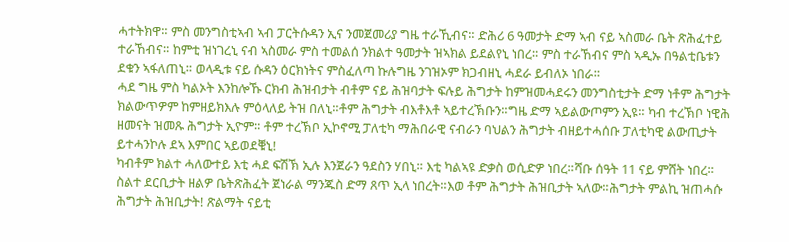ሓተትክዋ። ምስ መንግስቲኣብ ኣብ ፓርትሱዳን ኢና ንመጀመሪያ ግዜ ተራኺብና። ድሕሪ 6 ዓመታት ድማ ኣብ ናይ ኣስመራ ቤት ጽሕፈተይ ተራኸብና። ከምቲ ዝነገረኒ ናብ ኣስመራ ምስ ተመልሰ ንክልተ ዓመታት ዝኣክል ይደልየኒ ነበረ። ምስ ተራኸብና ምስ ኣዲኡ በዓልቲቤቱን ደቁን ኣፋለጠኒ። ወላዲቱ ናይ ሱዳን ዕርክነትና ምስፈለጣ ኩሉግዜ ንገዝኦም ክጋብዘኒ ሓደራ ይብለኦ ነበራ።
ሓደ ግዜ ምስ ካልኦት እንከሎኹ ርክብ ሕዝብታት ብቶም ናይ ሕዝባታት ፍሉይ ሕግታት ከምዝመሓደሩን መንግስቲታት ድማ ነቶም ሕግታት ክልውጥዎም ከምዘይክእሉ ምዕላለይ ትዝ በለኒ።ቶም ሕግታት ብእቶእቶ ኣይተረኽቡን።ግዜ ድማ ኣይልውጦምን ኢዩ። ካብ ተረኽቦ ነዊሕ ዘመናት ዝመጹ ሕግታት ኢዮም። ቶም ተረኽቦ ኢኮኖሚ ፓለቲካ ማሕበራዊ ናብራን ባህልን ሕግታት ብዘይተሓሰቡ ፓለቲካዊ ልውጢታት ይተሓንኮሉ ደኣ እምበር ኣይወደቑኒ!
ካብቶም ክልተ ሓለውተይ እቲ ሓደ ፍሽኽ ኢሉ እንጀራን ዓደስን ሃበኒ። እቲ ካልኣዩ ድቃስ ወሲድዎ ነበረ።ሻቡ ሰዓት 11 ናይ ምሸት ነበረ። ስልተ ደርቢታት ዘልዎ ቤትጽሕፈት ጀነራል ማንጁስ ድማ ጸጥ ኢላ ነበረት።እወ ቶም ሕግታት ሕዝቢታት ኣለው።ሕግታት ምልኪ ዝጠሓሱ ሕግታት ሕዝቢታት! ጽልማት ናይቲ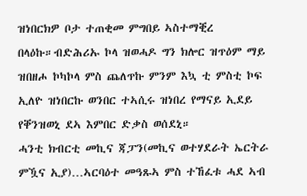ዝነበርክዎ ቦታ ተጠቂመ ምግበይ ኣስተማቒረ በላዕኩ።ብድሕሪኡ ኮላ ዝወሓዶ ግን ክሎር ዝጥዕም ማይ ዝበዘሖ ኮካኮላ ምስ ጨለጥኩ ምንም እኳ ቲ ምስቲ ኮፍ ኢለዮ ዝነበርኩ ወንበር ተኣሲሩ ዝነበረ የማናይ ኢደይ የቐንዝወኒ ደኣ እምበር ድቃስ ወሰደኒ።
ሓንቲ ክብርቲ መኪና ጃፓን(መኪና ወተሃደራት ኤርትራ ምዃና ኢያ)…ኣርባዕተ መዓጹኣ ምስ ተኸፈቱ ሓደ ኣብ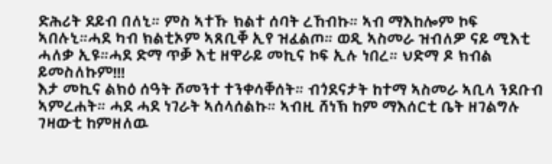ድሕሪት ደይብ በለኒ። ምስ ኣተኹ ክልተ ሰባት ረኸብኩ። ኣብ ማእከሎም ኮፍ ኣበሉኒ።ሓደ ካብ ክልቲኦም ኣጸቢቐ ኢየ ዝፈልጦ። ወዲ ኣስመራ ዝብለዎ ናይ ሚእቲ ሓለቃ ኢዩ።ሓደ ድማ ጥቓ እቲ ዘዋራይ መኪና ኮፍ ኢሉ ነበረ። ህድማ ዶ ክብል ይመስለኩም!!!
እታ መኪና ልክዕ ሰዓት ሾመንተ ተንቀሳቐሰት። ብጎደናታት ከተማ ኣስመራ ኣቢላ ንደቡብ ኣምረሐት። ሓደ ሓደ ነገራት ኣሰላሰልኩ። ኣብዚ ሸነኽ ከም ማእሰርቲ ቤት ዘገልግሉ ገዛውቲ ከምዘለዉ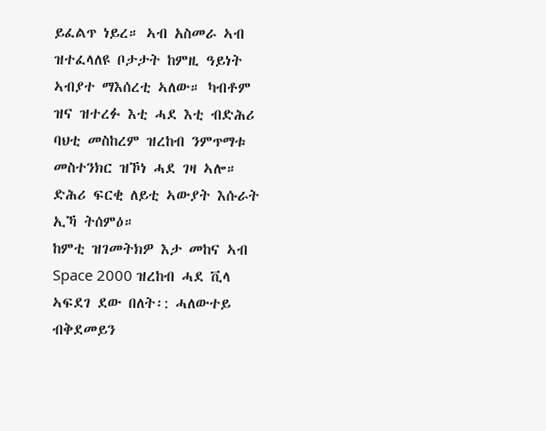ይፈልጥ ነይረ። ኣብ አስመራ ኣብ ዝተፈላለዩ ቦታታት ከምዚ ዓይነት ኣብያተ ማእሰረቲ ኣለው። ካብቶም ዝና ዝተረፉ እቲ ሓደ እቲ ብድሕሪ ባህቲ መስከረም ዝረከብ ንምጥማቱ መስተንክር ዝኾነ ሓደ ገዛ ኣሎ። ድሕሪ ፍርቂ ለይቲ ኣውያት እሱራት ኢኻ ትሰምዕ።
ከምቲ ዝገመትክዎ እታ መከና ኣብ Space 2000 ዝረከብ ሓደ ቪላ ኣፍደገ ደው በለት፡: ሓለውተይ ብቅደመይን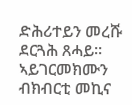ድሕሪተይን መረሹ ደርጓሕ ጸሓይ። ኣይገርመክሙን ብክብርቲ መኪና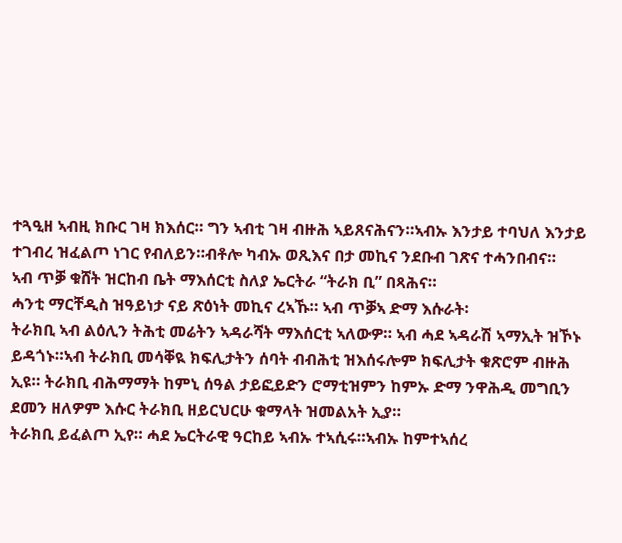ተጓዒዘ ኣብዚ ክቡር ገዛ ክእሰር። ግን ኣብቲ ገዛ ብዙሕ ኣይጸናሕናን።ኣብኡ እንታይ ተባህለ እንታይ ተገብረ ዝፈልጦ ነገር የብለይን።ብቶሎ ካብኡ ወጺእና በታ መኪና ንደቡብ ገጽና ተሓንበብና።
ኣብ ጥቓ ቁሸት ዝርከብ ቤት ማእሰርቲ ስለያ ኤርትራ “ትራክ ቢ” በጻሕና።
ሓንቲ ማርቸዲስ ዝዓይነታ ናይ ጽዕነት መኪና ረኣኹ። ኣብ ጥቓኣ ድማ እሱራት፡
ትራክቢ ኣብ ልዕሊን ትሕቲ መሬትን ኣዳራሻት ማእሰርቲ ኣለውዎ። ኣብ ሓደ ኣዳራሽ ኣማኢት ዝኾኑ ይዳጎኑ።ኣብ ትራክቢ መሳቐዪ ክፍሊታትን ሰባት ብብሕቲ ዝእሰሩሎም ክፍሊታት ቁጽሮም ብዙሕ ኢዩ። ትራክቢ ብሕማማት ከምኒ ሰዓል ታይፎይድን ሮማቲዝምን ከምኡ ድማ ንዋሕዲ መግቢን ደመን ዘለዎም እሱር ትራክቢ ዘይርህርሁ ቁማላት ዝመልአት ኢያ።
ትራክቢ ይፈልጦ ኢየ። ሓደ ኤርትራዊ ዓርከይ ኣብኡ ተኣሲሩ።ኣብኡ ከምተኣሰረ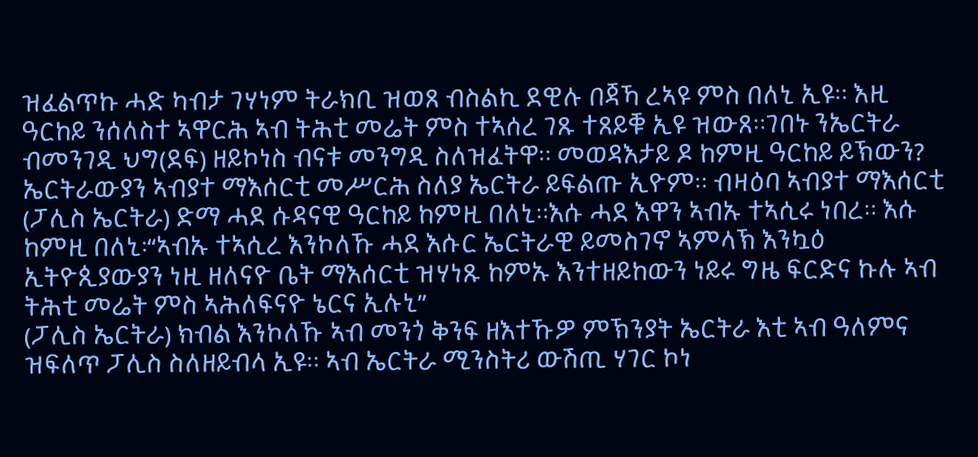ዝፈልጥኩ ሓድ ካብታ ገሃነም ትራክቢ ዝወጸ ብስልኪ ደዊሉ በጃኻ ረኣዩ ምስ በለኒ ኢዩ። እዚ ዓርከይ ንሰለስተ ኣዋርሕ ኣብ ትሕቲ መሬት ምስ ተኣሰረ ገጹ ተጸይቑ ኢዩ ዝውጸ።ገበኑ ንኤርትራ ብመንገዲ ህግ(ደፍ) ዘይኮነስ ብናቱ መንግዲ ስለዝፈትዋ። መወዳእታይ ዶ ከምዚ ዓርከይ ይኽውን?
ኤርትራውያን ኣብያተ ማእሰርቲ መሥርሕ ስለያ ኤርትራ ይፍልጡ ኢዮም። ብዛዕባ ኣብያተ ማእሰርቲ (ፓሊስ ኤርትራ) ድማ ሓደ ሱዳናዊ ዓርከይ ከምዚ በለኒ።እሱ ሓደ እዋን ኣብኡ ተኣሲሩ ነበረ። እሱ ከምዚ በለኒ፡“ኣብኡ ተኣሲረ እንኮለኹ ሓደ እሱር ኤርትራዊ ይመስገኖ ኣምላኽ እንኳዕ ኢትዮጲያውያን ነዚ ዘለናዮ ቤት ማእሰርቲ ዝሃነጹ ከምኡ እንተዘይከውን ነይሩ ግዜ ፍርድና ኩሉ ኣብ ትሕቲ መሬት ምስ ኣሕለፍናዮ ኔርና ኢሉኒ”
(ፓሊስ ኤርትራ) ክብል እንኮለኹ ኣብ መንጎ ቅንፍ ዘእተኹዎ ምኽንያት ኤርትራ እቲ ኣብ ዓለምና ዝፍለጥ ፓሊስ ስለዘይብላ ኢዩ። ኣብ ኤርትራ ሚንስትሪ ውሽጢ ሃገር ኮነ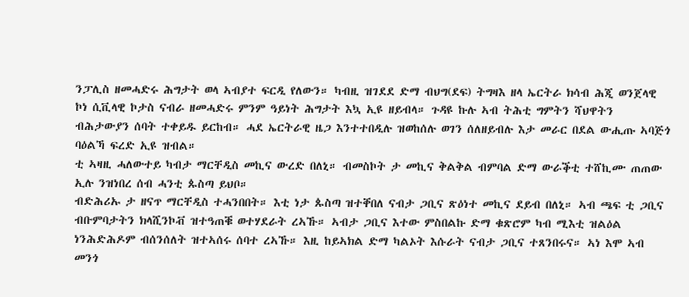ንፓሊስ ዘመሓድሩ ሕግታት ወላ ኣብያተ ፍርዲ የለውን። ካብዚ ዝገደደ ድማ ብህግ(ደፍ) ትግዛእ ዘላ ኤርትራ ክሳብ ሕጂ ወንጀላዊ ኮነ ሲቪላዊ ኮታስ ናብራ ዘመሓድሩ ምንም ዓይነት ሕግታት እኳ ኢዩ ዘይብላ። ጉዳዩ ኩሉ ኣብ ትሕቲ ግምትን ሻህዋትን ብሕታውያን ሰባት ተቀይዱ ይርከብ። ሓደ ኤርትራዊ ዜጋ እንተተበዲሉ ዝወከሰሉ ወገን ሰለዘይብሉ እታ መራር በደል ውሒጡ ኣባጅጎ ባዕልኻ ፍረድ ኢዩ ዝብል።
ቲ ኣዛዚ ሓለውተይ ካብታ ማርቸዲስ መኪና ውረድ በለኒ። ብመስኮት ታ መኪና ቅልቅል ብምባል ድማ ውራቕቲ ተሸኪሙ ጠጠው ኢሉ ንዝነበረ ሰብ ሓንቲ ጱስጣ ይህቦ።
ብድሕሪኡ ታ ዘናጥ ማርቸዲስ ተሓንበበት። እቲ ነታ ጱስጣ ዝተቐበለ ናብታ ጋቢና ጽዕነተ መኪና ደይብ በለኒ። ኣብ ጫፍ ቲ ጋቢና ብቡምባታትን ክላሺንኮቭ ዝተዓጠቑ ወተሃደራት ረኣኹ። ኣብታ ጋቢና እተው ምስበልኩ ድማ ቁጽሮም ካብ ሚእቲ ዝልዕል ነንሕድሕዶም ብሰንሰለት ዝተኣሰሩ ሰባተ ረኣኹ። እዚ ከይኣክል ድማ ካልኦት እሱራት ናብታ ጋቢና ተጸንበሩና። ኣነ እሞ ኣብ መንጎ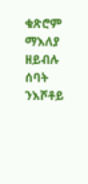ቁጽሮም ማእለያ ዘይብሉ ሰባት ንእሾቶይ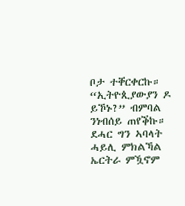ቦታ ተቐርቀርኩ። “ኢትዮጲያውያን ዶ ይኾኑ?” ብምባል ንነብሰይ ጠየቕኩ።
ደሓር ግን ኣባላት ሓይሊ ምክልኻል ኤርትራ ምዃኖም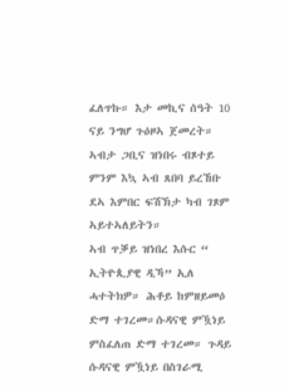ፈለጥኩ። እታ መኪና ሰዓት 10 ናይ ንግሆ ጉዕዞኣ ጀመረት። ኣብታ ጋቢና ዝነበሩ ብጾተይ ምንም እኳ ኣብ ጸበባ ይረኸቡ ደኣ እምበር ፍሽኽታ ካብ ገጾም ኣይተኣለይትን።
ኣብ ጥቓይ ዝነበረ እሱር “ ኢትዮጲያዊ ዲኻ” ኢለ ሓተትክዎ። ሕቶይ ከምዘይመዕ ድማ ተገረመ።ሱዳናዊ ምዃነይ ምስፈለጠ ድማ ተገረመ። ጉዳይ ሱዳናዊ ምዃነይ በስገራሚ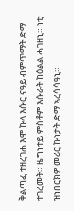ቅልጣፈ ተዘረገሐ እሞ ኩላ እሱር ናዓይ ብምጥማት ድማ ተገረመት። ዜግነተይ ምስቶም እሱራት ከዕልል ሓገዘኒ። ነቲ ዝነበርክዎ መሪር ኩነታት ድማ ኣረሳሳዓኒ።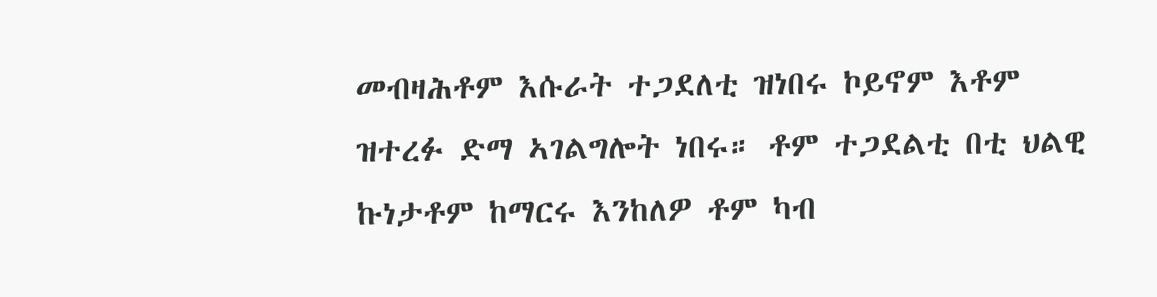መብዛሕቶም እሱራት ተጋደለቲ ዝነበሩ ኮይኖም እቶም ዝተረፉ ድማ ኣገልግሎት ነበሩ። ቶም ተጋደልቲ በቲ ህልዊ ኩነታቶም ከማርሩ እንከለዎ ቶም ካብ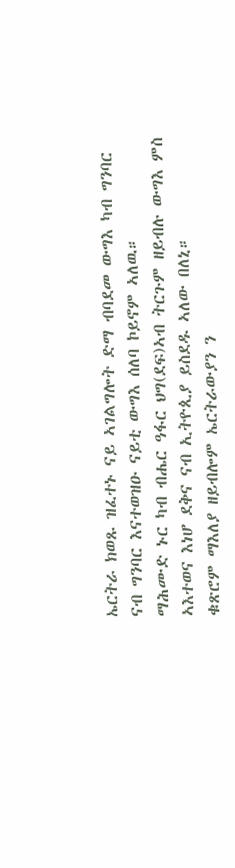ኤርትራ ክወጹ ዝፈተኑ ናይ ኣገልግሎት ድማ ብባደመ ውግእ ካብ ግንባር ናብ ግንባር እናተወዝዑ ናይቲ ውግእ ሰለባ ኮይኖም ኣለዉ።
ማሕሙድ ኑር ካብ ብሔር ዓፋር ህግ(ደፍ)ኣብ ትርጉም ዘይብሉ ውግእ ምስ ኣእተወና እነሆ ደቅና ናብ ኢትዮጲያ ይስደዱ ኣለው በለኒ።
ቁጽሮም ማእለያ ዘይብሎም ኤርትራውያን ን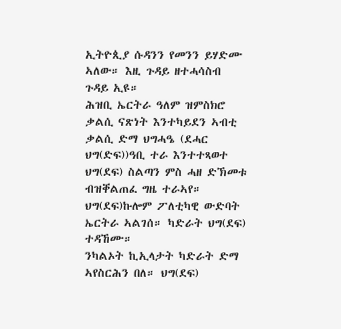ኢትዮጲያ ሱዳንን የመንን ይሃድሙ ኣለው። እዚ ጉዳይ ዘተሓሳስብ ጉዳይ ኢዩ።
ሕዝቢ ኤርትራ ዓለም ዝምስክሮ ቃልሲ ናጽነት እንተካይደን ኣብቲ ቃልሲ ድማ ህግሓዔ (ደሓር ህግ(ድፍ))ዓቢ ተራ እንተተጻወተ ህግ(ደፍ) ስልጣን ምስ ሓዘ ድኽመቱ ብዝቐልጠፈ ግዜ ተራኣየ። ህግ(ደፍ)ኩሎም ፖለቲካዊ ውድባት ኤርትራ ኣልገሰ። ካድራት ህግ(ደፍ) ተዳኸሙ።
ንካልኦት ኪኢላታት ካድራት ድማ ኣየስርሕን በለ። ህግ(ደፍ)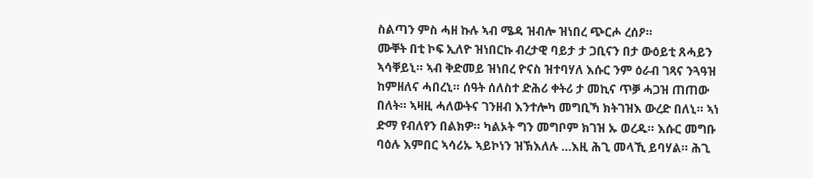ስልጣን ምስ ሓዘ ኩሉ ኣብ ሜዳ ዝብሎ ዝነበረ ጭርሖ ረሰዖ።
ሙቐት በቲ ኮፍ ኢለዮ ዝነበርኩ ብረታዊ ባይታ ታ ጋቢናን በታ ውዕይቲ ጸሓይን ኣሳቐይኒ። ኣብ ቅድመይ ዝነበረ ዮናስ ዝተባሃለ እሱር ንም ዕራብ ገጻና ንጓዓዝ ከምዘለና ሓበረኒ። ሰዓት ሰለስተ ድሕሪ ቀትሪ ታ መኪና ጥቓ ሓጋዝ ጠጠው በለት። ኣዛዚ ሓለውትና ገንዘብ እንተሎካ መግቢኻ ክትገዝእ ውረድ በለኒ። ኣነ ድማ የብለየን በልክዎ። ካልኦት ግን መግቦም ክገዝ ኡ ወረዱ። እሱር መግቡ ባዕሉ እምበር ኣሳሪኡ ኣይኮነን ዝኽእለሉ …እዚ ሕጊ መላኺ ይባሃል። ሕጊ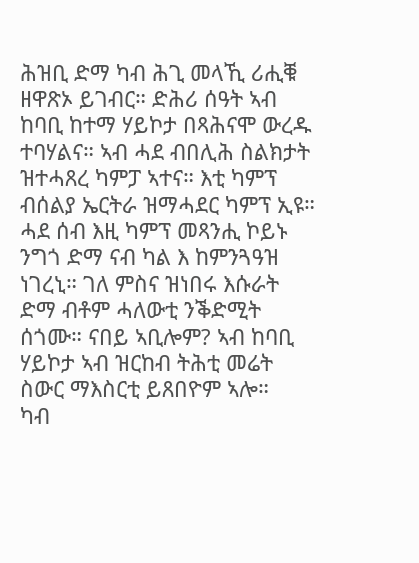ሕዝቢ ድማ ካብ ሕጊ መላኺ ሪሒቑ ዘዋጽኦ ይገብር። ድሕሪ ሰዓት ኣብ ከባቢ ከተማ ሃይኮታ በጻሕናሞ ውረዱ ተባሃልና። ኣብ ሓደ ብበሊሕ ስልክታት ዝተሓጸረ ካምፓ ኣተና። እቲ ካምፕ ብሰልያ ኤርትራ ዝማሓደር ካምፕ ኢዩ። ሓደ ሰብ እዚ ካምፕ መጻንሒ ኮይኑ ንግጎ ድማ ናብ ካል እ ከምንጓዓዝ ነገረኒ። ገለ ምስና ዝነበሩ እሱራት ድማ ብቶም ሓለውቲ ንቕድሚት ሰጎሙ። ናበይ ኣቢሎም? ኣብ ከባቢ ሃይኮታ ኣብ ዝርከብ ትሕቲ መሬት ስውር ማእስርቲ ይጸበዮም ኣሎ።
ካብ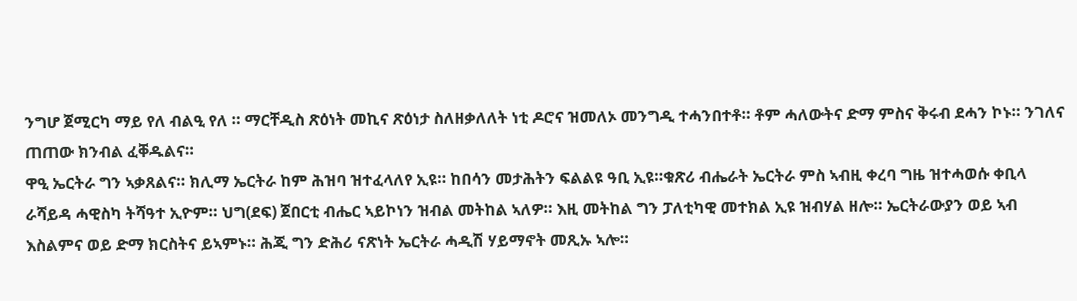ንግሆ ጀሚርካ ማይ የለ ብልዒ የለ ። ማርቸዲስ ጽዕነት መኪና ጽዕነታ ስለዘቃለለት ነቲ ዶሮና ዝመለኦ መንግዲ ተሓንበተቶ። ቶም ሓለውትና ድማ ምስና ቅሩብ ደሓን ኮኑ። ንገለና ጠጠው ክንብል ፈቐዱልና።
ዋዒ ኤርትራ ግን ኣቃጸልና። ክሊማ ኤርትራ ከም ሕዝባ ዝተፈላለየ ኢዩ። ከበሳን መታሕትን ፍልልዩ ዓቢ ኢዩ።ቁጽሪ ብሔራት ኤርትራ ምስ ኣብዚ ቀረባ ግዜ ዝተሓወሱ ቀቢላ ራሻይዳ ሓዊስካ ትሻዓተ ኢዮም። ህግ(ደፍ) ጀበርቲ ብሔር ኣይኮነን ዝብል መትከል ኣለዎ። እዚ መትከል ግን ፓለቲካዊ መተክል ኢዩ ዝብሃል ዘሎ። ኤርትራውያን ወይ ኣብ እስልምና ወይ ድማ ክርስትና ይኣምኑ። ሕጂ ግን ድሕሪ ናጽነት ኤርትራ ሓዲሽ ሃይማኖት መጺኡ ኣሎ።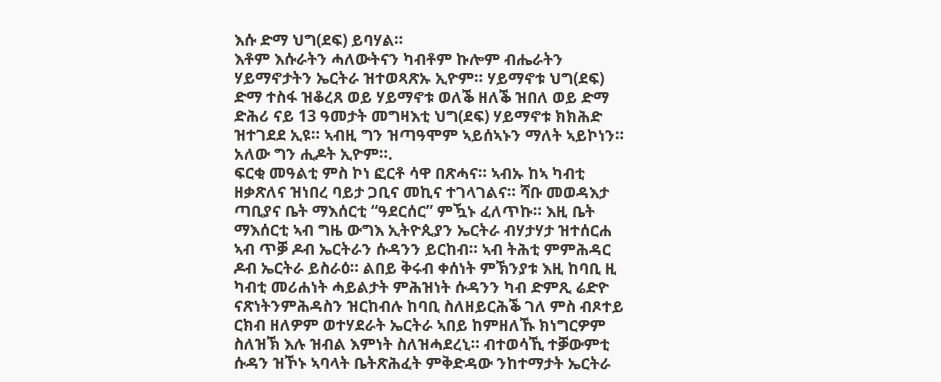እሱ ድማ ህግ(ደፍ) ይባሃል።
እቶም እሱራትን ሓለውትናን ካብቶም ኩሎም ብሔራትን ሃይማኖታትን ኤርትራ ዝተወጻጽኡ ኢዮም። ሃይማኖቱ ህግ(ደፍ) ድማ ተስፋ ዝቆረጸ ወይ ሃይማኖቱ ወለቕ ዘለቕ ዝበለ ወይ ድማ ድሕሪ ናይ 13 ዓመታት መግዛእቲ ህግ(ደፍ) ሃይማኖቱ ክክሕድ ዝተገደደ ኢዩ። ኣብዚ ግን ዝጣዓሞም ኣይሰኣኑን ማለት ኣይኮነን። አለው ግን ሒዶት ኢዮም።.
ፍርቂ መዓልቲ ምስ ኮነ ፎርቶ ሳዋ በጽሓና። ኣብኡ ከኣ ካብቲ ዘቃጽለና ዝነበረ ባይታ ጋቢና መኪና ተገላገልና። ሻቡ መወዳእታ ጣቢያና ቤት ማእሰርቲ “ዓደርሰር” ምዃኑ ፈለጥኩ። እዚ ቤት ማእሰርቲ ኣብ ግዜ ውግእ ኢትዮጲያን ኤርትራ ብሃታሃታ ዝተሰርሐ ኣብ ጥቓ ዶብ ኤርትራን ሱዳንን ይርከብ። ኣብ ትሕቲ ምምሕዳር ዶብ ኤርትራ ይስራዕ። ልበይ ቅሩብ ቀሰነት ምኽንያቱ እዚ ከባቢ ዚ ካብቲ መሪሐነት ሓይልታት ምሕዝነት ሱዳንን ካብ ድምጺ ሬድዮ ናጽነትንምሕዳስን ዝርከብሉ ከባቢ ስለዘይርሕቕ ገለ ምስ ብጾተይ ርክብ ዘለዎም ወተሃደራት ኤርትራ ኣበይ ከምዘለኹ ክነግርዎም ስለዝኽ እሉ ዝብል እምነት ስለዝሓደረኒ። ብተወሳኺ ተቓውምቲ ሱዳን ዝኾኑ ኣባላት ቤትጽሕፈት ምቅድዳው ንከተማታት ኤርትራ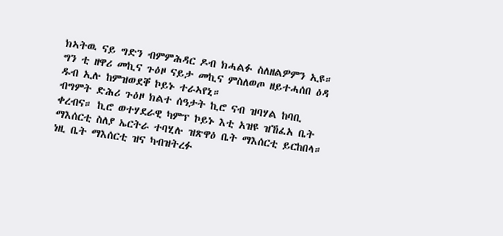ክኣትዉ ናይ ግድን ብምምሕዳር ዶብ ክሓልፉ ስለዘልዎምን ኢዩ። ግን ቲ ዘዋሪ መኪና ጉዕዞ ናይታ መኪና ምስለወጦ ዘይተሓሰበ ዕዳ ዱብ ኢሉ ከምዝወደቐ ኮይኑ ተራኣየኒ።
ብግምት ድሕሪ ጉዕዞ ክልተ ሰዓታት ኪሮ ናብ ዝባሃል ከባቢ ቀረብና። ኪሮ ወተሃደራዊ ካምፕ ኮይኑ እቲ አዝዩ ዝኸፈአ ቤት ማእሰርቲ ስለያ ኤርትራ ተባሂሉ ዝጽዋዕ ቤት ማእሰርቲ ይርከበላ።
ነዚ ቤት ማእሰርቲ ዝና ካብዝትረፉ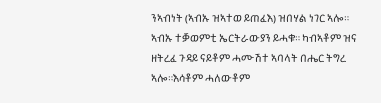ንኣብነት (ኣብኡ ዝኣተወ ይጠፈእ) ዝበሃል ነገር ኣሎ። ኣብኡ ተቓወምቲ ኤርትራውያን ይሓቁ። ካብኣቶም ዝና ዘትረፈ ጉዳይ ናይቶም ሓሙሽተ ኣባላት በሔር ትግረ ኣሎ።እሳቶም ሓለውቶም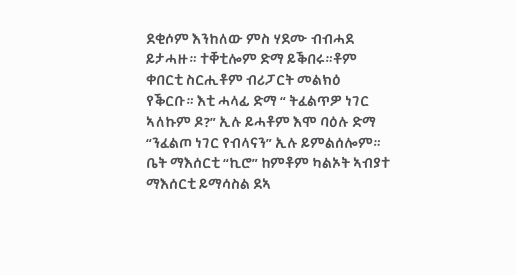ደቂሶም እንከለው ምስ ሃደሙ ብብሓደ ይታሓዙ። ተቐቲሎም ድማ ይቕበሩ።ቶም ቀበርቲ ስርሒቶም ብሪፓርት መልክዕ የቕርቡ። እቲ ሓላፊ ድማ “ ትፈልጥዎ ነገር ኣለኩም ዶ?” ኢሉ ይሓቶም እሞ ባዕሉ ድማ “ንፈልጦ ነገር የብላናን” ኢሉ ይምልሰሎም።
ቤት ማእሰርቲ “ኪሮ” ከምቶም ካልኦት ኣብያተ ማእሰርቲ ይማሳስል ደኣ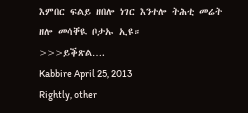እምበር ፍልይ ዘበሎ ነገር እንተሎ ትሕቲ መሬት ዘሎ መሳቐዪ ቦታኡ ኢዩ።
>>>ይቕጽል….
Kabbire April 25, 2013
Rightly, other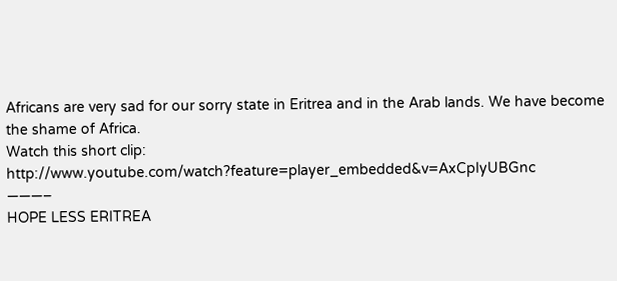Africans are very sad for our sorry state in Eritrea and in the Arab lands. We have become the shame of Africa.
Watch this short clip:
http://www.youtube.com/watch?feature=player_embedded&v=AxCpIyUBGnc
———–
HOPE LESS ERITREA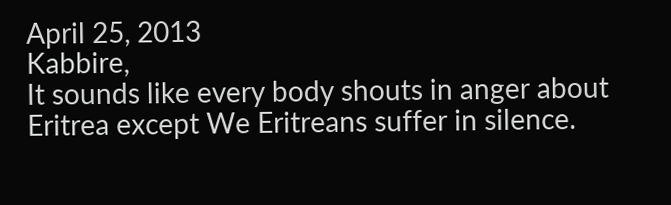April 25, 2013
Kabbire,
It sounds like every body shouts in anger about Eritrea except We Eritreans suffer in silence.